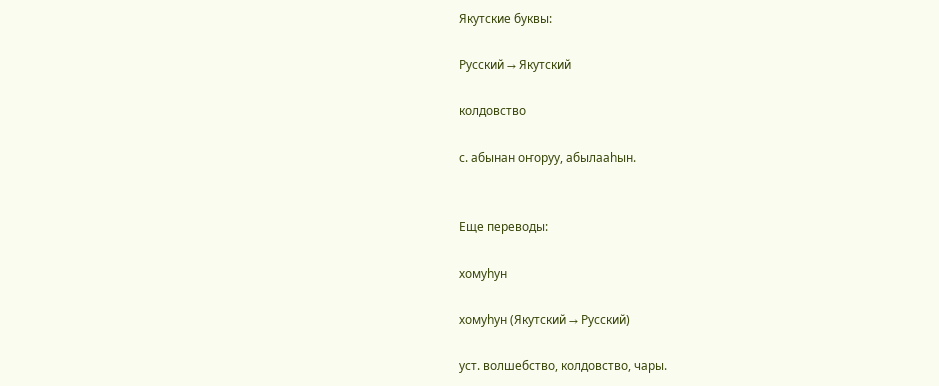Якутские буквы:

Русский → Якутский

колдовство

с. абынан оҥоруу, абылааһын.


Еще переводы:

хомуһун

хомуһун (Якутский → Русский)

уст. волшебство, колдовство, чары.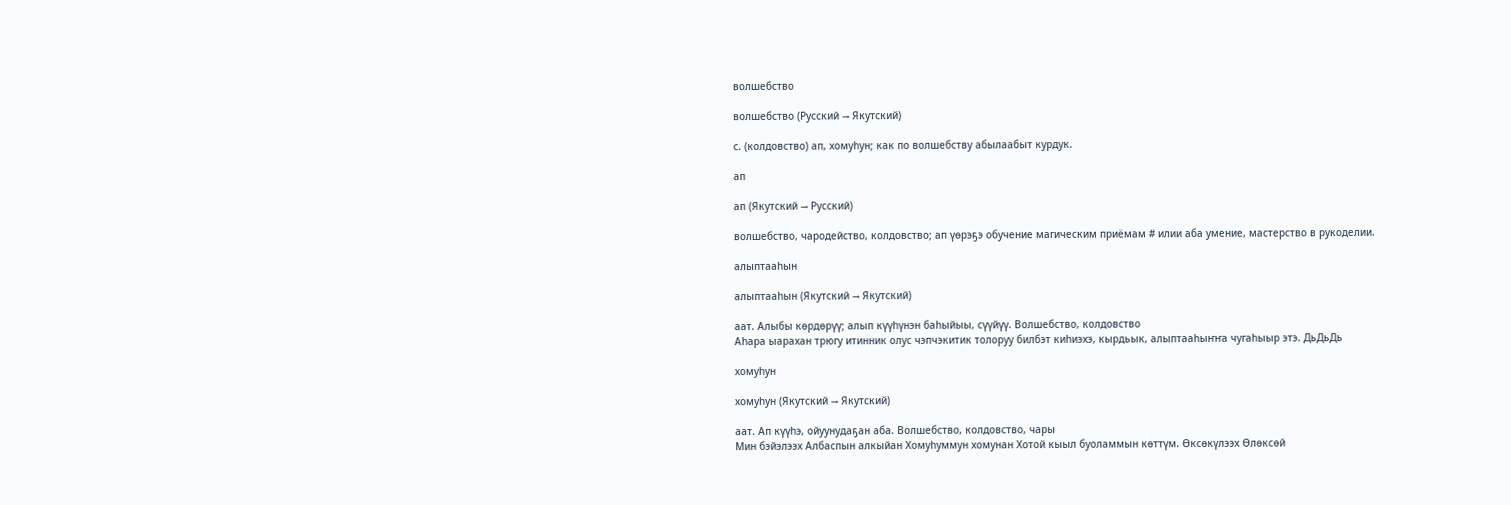волшебство

волшебство (Русский → Якутский)

с. (колдовство) ап, хомуһун; как по волшебству абылаабыт курдук.

ап

ап (Якутский → Русский)

волшебство, чародейство, колдовство; ап үөрэҕэ обучение магическим приёмам # илии аба умение, мастерство в рукоделии.

алыптааһын

алыптааһын (Якутский → Якутский)

аат. Алыбы көрдөрүү; алып күүһүнэн баһыйыы, сүүйүү. Волшебство, колдовство
Аһара ыарахан трюгу итинник олус чэпчэкитик толоруу билбэт киһиэхэ, кырдьык, алыптааһыҥҥа чугаһыыр этэ. ДьДьДь

хомуһун

хомуһун (Якутский → Якутский)

аат. Ап күүһэ, ойуунудаҕан аба. Волшебство, колдовство, чары
Мин бэйэлээх Албаспын алкыйан Хомуһуммун хомунан Хотой кыыл буоламмын көттүм. Өксөкүлээх Өлөксөй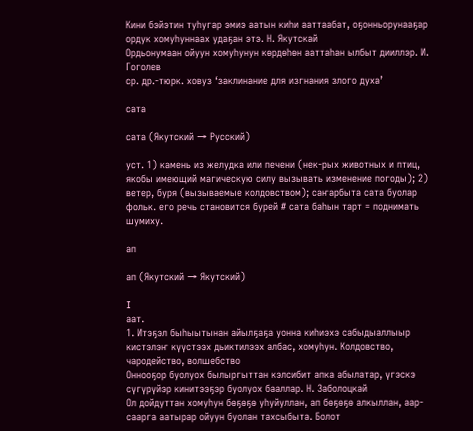Кини бэйэтин туһугар эмиэ аатын киһи ааттаабат, оҕонньорунааҕар ордук хомуһуннаах удаҕан этэ. Н. Якутскай
Ордьонумаан ойуун хомуһунун көрдөһөн ааттаһан ылбыт дииллэр. И. Гоголев
ср. др.-тюрк. ховуз ‘заклинание для изгнания злого духа’

сата

сата (Якутский → Русский)

уст. 1) камень из желудка или печени (нек-рых животных и птиц, якобы имеющий магическую силу вызывать изменение погоды); 2) ветер, буря (вызываемые колдовством); саҥарбыта сата буолар фольк. его речь становится бурей # сата баһын тарт = поднимать шумиху.

ап

ап (Якутский → Якутский)

I
аат.
1. Итэҕэл быһыытынан айылҕаҕа уонна киһиэхэ сабыдыаллыыр кистэлэҥ күүстээх дьиктилээх албас, хомуһун. Колдовство, чародейство, волшебство
Оннооҕор буолуох былыргыттан кэлсибит апка абылатар, үгэскэ сүгүрүйэр кинитээҕэр буолуох бааллар. Н. Заболоцкай
Ол дойдуттан хомуһун бөҕөҕө уһуйуллан, ап бөҕөҕө алкыллан, аар-саарга аатырар ойуун буолан тахсыбыта. Болот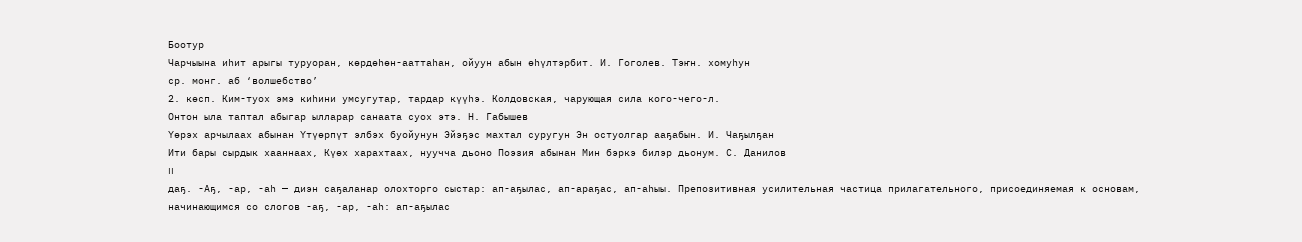Боотур
Чарчыына иһит арыгы туруоран, көрдөһөн-ааттаһан, ойуун абын өһүлтэрбит. И. Гоголев. Тэҥн. хомуһун
ср. монг. аб ‘волшебство’
2. көсп. Ким-туох эмэ киһини умсугутар, тардар күүһэ. Колдовская, чарующая сила кого-чего-л.
Онтон ыла таптал абыгар ылларар санаата суох этэ. Н. Габышев
Үөрэх арчылаах абынан Үтүөрпүт элбэх буойунун Эйэҕэс махтал суругун Эн остуолгар ааҕабын. И. Чаҕылҕан
Ити бары сырдык хааннаах, Күөх харахтаах, нуучча дьоно Поэзия абынан Мин бэркэ билэр дьонум. С. Данилов
II
даҕ. -Аҕ, -ар, -аһ — диэн саҕаланар олохторго сыстар: ап-аҕылас, ап-араҕас, ап-аһыы. Препозитивная усилительная частица прилагательного, присоединяемая к основам, начинающимся со слогов -аҕ, -ар, -аһ: ап-аҕылас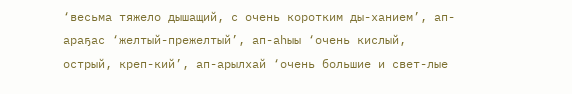‘весьма тяжело дышащий, с очень коротким ды-ханием’, ап-араҕас ‘желтый-прежелтый’, ап-аһыы ‘очень кислый, острый, креп-кий’, ап-арылхай ‘очень большие и свет-лые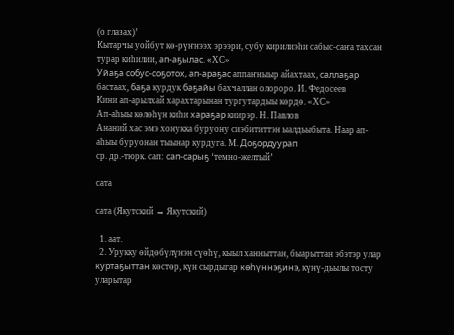(о глазах)’
Кытарчы уойбут кө-рүҥнээх эрээри, субу кирилиэһи сабыс-саҥа тахсан турар киһилии, ап-аҕылас. «ХС»
Уйаҕа собус-соҕотох, ап-араҕас аппаҥныыр айахтаах, саллаҕар бастаах, баҕа курдук баҕайы бахчаллан олороро. И. Федосеев
Кини ап-арылхай харахтарынан тургутардыы көрдө. «ХС»
Ап-аһыы көлөһүн киһи хараҕар киирэр. Н. Павлов
Ананий хас эмэ хонукка буруону сиэбититтэн ыалдьыбыта. Наар ап-аһыы буруонан тыынар курдуга. М. Доҕордуурап
ср. др.-тюрк. сап: сап-сарыҕ ‘темно-желтый’

сата

сата (Якутский → Якутский)

  1. аат.
  2. Урукку өйдөбүлүнэн сүөһү, кыыл ханныттан, быарыттан эбэтэр улар куртаҕыттан көстөр, күн сырдыгар көһүннэҕинэ, күнү-дьылы тосту уларытар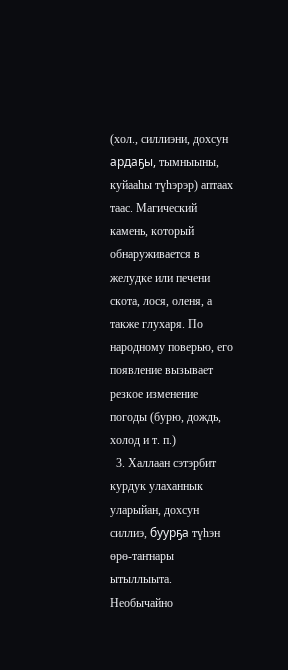(хол., силлиэни, дохсун ардаҕы, тымныыны, куйааһы түһэрэр) аптаах таас. Магический камень, который обнаруживается в желудке или печени скота, лося, оленя, а также глухаря. По народному поверью, его появление вызывает резкое изменение погоды (бурю, дождь, холод и т. п.)
  3. Халлаан сэтэрбит курдук улаханнык уларыйан, дохсун силлиэ, буурҕа түһэн өрө-таҥнары ытыллыыта. Необычайно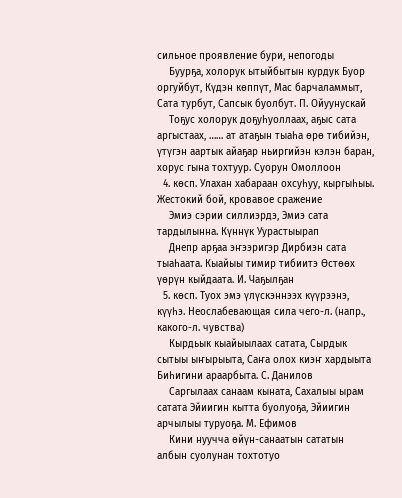сильное проявление бури, непогоды
    Буурҕа, холорук ытыйбытын курдук Буор оргуйбут, Күдэн көппүт, Мас барчаламмыт, Сата турбут, Сапсык буолбут. П. Ойуунускай
    Тоҕус холорук доҕуһуоллаах, аҕыс сата аргыстаах, …… ат атаҕын тыаһа өрө тибийэн, үтүгэн аартык айаҕар ньиргийэн кэлэн баран, хорус гына тохтуур. Суорун Омоллоон
  4. көсп. Улахан хабараан охсуһуу, кыргыһыы. Жестокий бой, кровавое сражение
    Эмиэ сэрии силлиэрдэ, Эмиэ сата тардылынна. Күннүк Уурастыырап
    Днепр арҕаа эҥээригэр Дирбиэн сата тыаһаата. Кыайыы тимир тибиитэ Өстөөх үөрүн кыйдаата. И. Чаҕылҕан
  5. көсп. Туох эмэ үлүскэннээх күүрээнэ, күүһэ. Неослабевающая сила чего-л. (напр., какого-л. чувства)
    Кырдьык кыайыылаах сатата, Сырдык сытыы ыҥырыыта, Саҥа олох киэҥ хардыыта Биһигини араарбыта. С. Данилов
    Саргылаах санаам кыната, Сахалыы ырам сатата Эйиигин кытта буолуоҕа, Эйиигин арчылыы туруоҕа. М. Ефимов
    Кини нуучча өйүн-санаатын сататын албын суолунан тохтотуо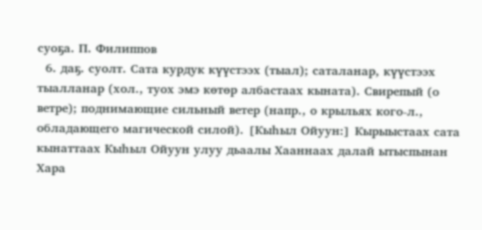суоҕа. П. Филиппов
  6. даҕ. суолт. Сата курдук күүстээх (тыал); саталанар, күүстээх тыалланар (хол., туох эмэ көтөр албастаах кыната). Свирепый (о ветре); поднимающие сильный ветер (напр., о крыльях кого-л., обладающего магической силой). [Кыһыл Ойуун:] Кырыыстаах сата кынаттаах Кыһыл Ойуун улуу дьаалы Хааннаах далай ытыспынан Хара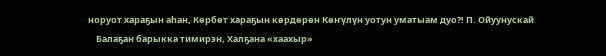норуот хараҕын аһан, Көрбөт хараҕын көрдөрөн Көҥүлүн уотун уматыам дуо?! П. Ойуунускай
    Балаҕан барыкка тимирэн, Халҕана «хаахыр»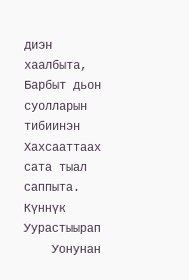диэн хаалбыта, Барбыт дьон суолларын тибиинэн Хахсааттаах сата тыал саппыта. Күннүк Уурастыырап
    Уонунан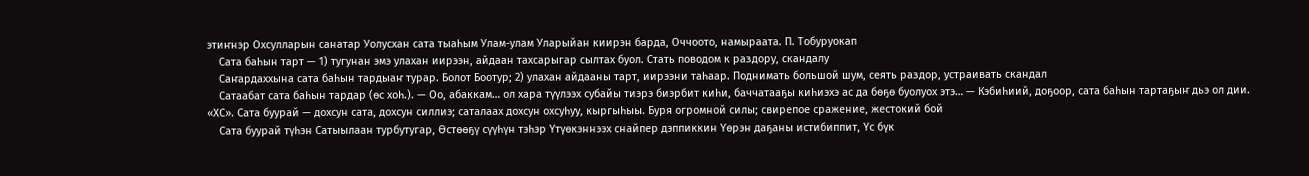этиҥнэр Охсулларын санатар Уолусхан сата тыаһым Улам-улам Уларыйан киирэн барда, Оччоото, намыраата. П. Тобуруокап
    Сата баһын тарт — 1) тугунан эмэ улахан иирээн, айдаан тахсарыгар сылтах буол. Стать поводом к раздору, скандалу
    Саҥардаххына сата баһын тардыаҥ турар. Болот Боотур; 2) улахан айдааны тарт, иирээни таһаар. Поднимать большой шум, сеять раздор, устраивать скандал
    Сатаабат сата баһын тардар (өс хоһ.). — Оо, абаккам… ол хара түүлээх субайы тиэрэ биэрбит киһи, баччатааҕы киһиэхэ ас да бөҕө буолуох этэ… — Кэбиһиий, доҕоор, сата баһын тартаҕыҥ дьэ ол дии. «ХС». Сата буурай — дохсун сата, дохсун силлиэ; саталаах дохсун охсуһуу, кыргыһыы. Буря огромной силы; свирепое сражение, жестокий бой
    Сата буурай түһэн Сатыылаан турбутугар, Өстөөҕү сүүһүн тэһэр Үтүөкэннээх снайпер дэппиккин Үөрэн даҕаны истибиппит, Үс бүк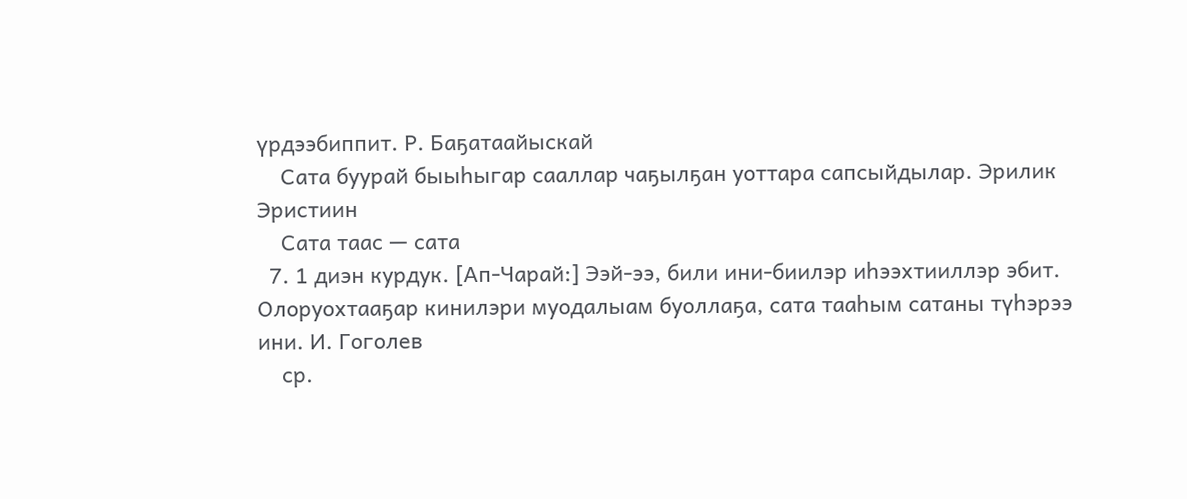үрдээбиппит. Р. Баҕатаайыскай
    Сата буурай быыһыгар сааллар чаҕылҕан уоттара сапсыйдылар. Эрилик Эристиин
    Сата таас — сата
  7. 1 диэн курдук. [Ап-Чарай:] Ээй-ээ, били ини-биилэр иһээхтииллэр эбит. Олоруохтааҕар кинилэри муодалыам буоллаҕа, сата тааһым сатаны түһэрээ ини. И. Гоголев
    ср.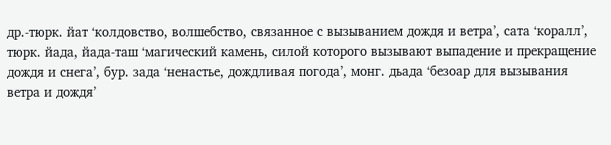др.-тюрк. йат ‘колдовство, волшебство, связанное с вызыванием дождя и ветра’, сата ‘коралл’, тюрк. йада, йада-таш ‘магический камень, силой которого вызывают выпадение и прекращение дождя и снега’, бур. зада ‘ненастье, дождливая погода’, монг. дьада ‘безоар для вызывания ветра и дождя’